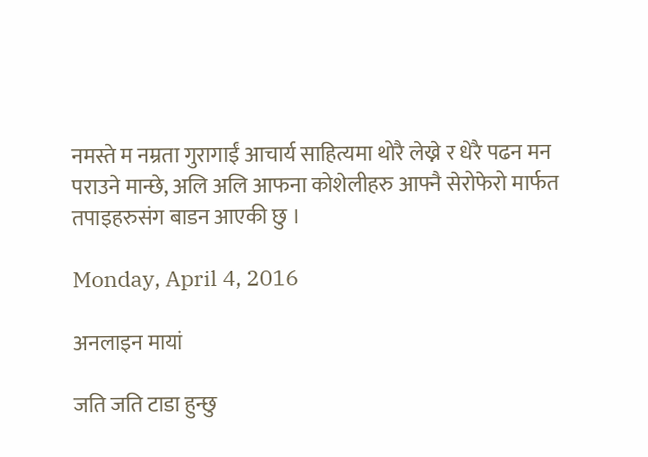नमस्ते म नम्रता गुरागाईं आचार्य साहित्यमा थोरै लेख्ने र धेरै पढन मन पराउने मान्छे, अलि अलि आफना कोशेलीहरु आफ्नै सेरोफेरो मार्फत तपाइहरुसंग बाडन आएकी छु ।

Monday, April 4, 2016

अनलाइन मायां

जति जति टाडा हुन्छु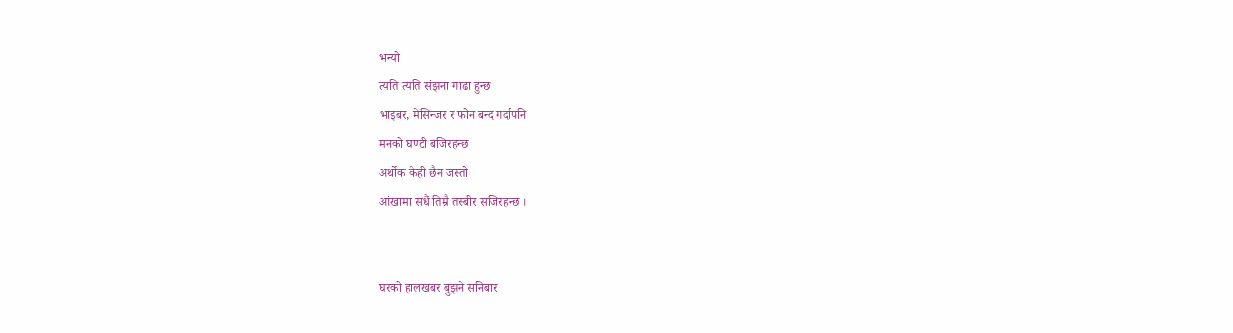भन्यो
त्यति त्यति संझना गाढा हुन्छ
भाइबर, मेसिन्जर र फोन बन्द गर्दापनि
मनको घण्टी बजिरहन्छ
अर्थोक केही छैन जस्तो
आंखामा सधैं तिम्रै तस्बीर सजिरहन्छ ।


घरको हालखबर बुझने सनिबार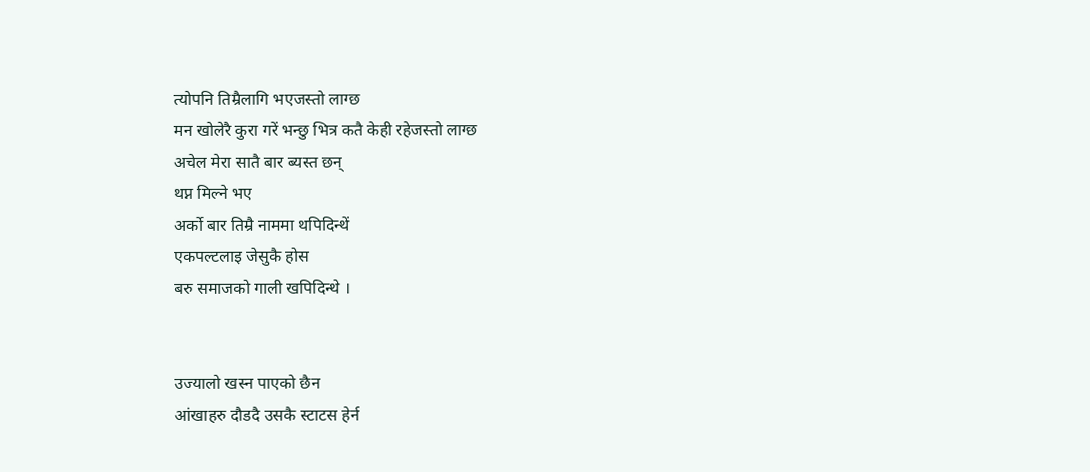त्योपनि तिम्रैलागि भएजस्तो लाग्छ
मन खोलेरै कुरा गरें भन्छु भित्र कतै केही रहेजस्तो लाग्छ
अचेल मेरा सातै बार ब्यस्त छन्
थप्न मिल्ने भए
अर्को बार तिम्रै नाममा थपिदिन्थें
एकपल्टलाइ जेसुकै होस
बरु समाजको गाली खपिदिन्थे ।


उज्यालो खस्न पाएको छैन
आंखाहरु दौडदै उसकै स्टाटस हेर्न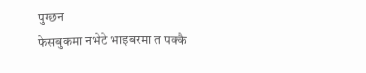पुग्छन
फेसबुकमा नभेटे भाइबरमा त पक्कै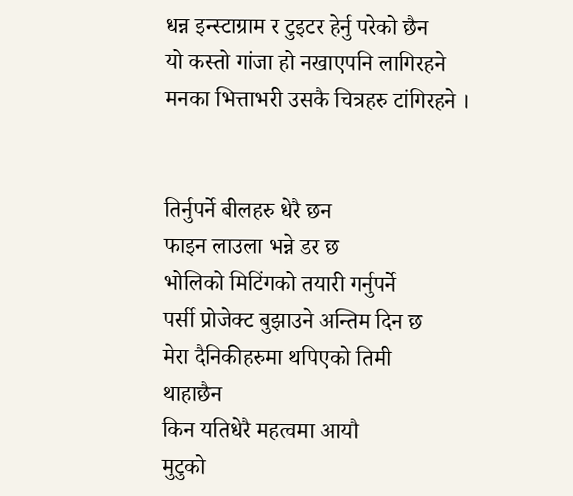धन्न इन्स्टाग्राम र टुइटर हेर्नु परेको छैन
यो कस्तो गांजा हो नखाएपनि लागिरहने
मनका भित्ताभरी उसकै चित्रहरु टांगिरहने ।


तिर्नुपर्ने बीलहरु धेरै छन
फाइन लाउला भन्ने डर छ
भोलिको मिटिंगको तयारी गर्नुपर्ने
पर्सी प्रोजेक्ट बुझाउने अन्तिम दिन छ
मेरा दैनिकीहरुमा थपिएको तिमी
थाहाछैन
किन यतिधेरै महत्वमा आयौ
मुटुको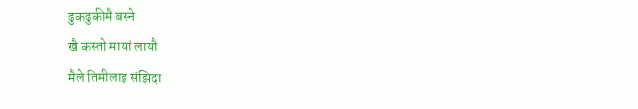ढुकढुकीमै बस्ने
खै कस्तो मायां लायौ
मैले तिमीलाइ संझिदा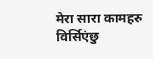मेरा सारा कामहरु विर्सिएंछु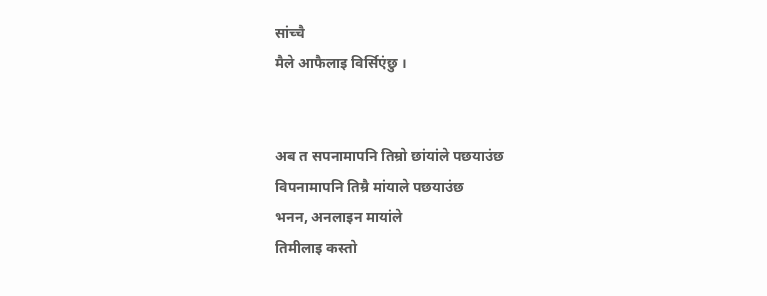सांच्चै
मैले आफैलाइ विर्सिएंछु ।


अब त सपनामापनि तिम्रो छांयांले पछयाउंछ
विपनामापनि तिम्रै मांयाले पछयाउंछ
भनन, अनलाइन मायांले
तिमीलाइ कस्तो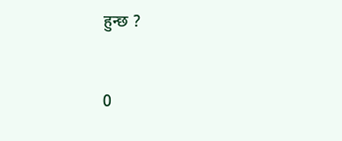हुन्छ ?



0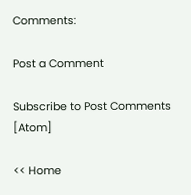Comments:

Post a Comment

Subscribe to Post Comments [Atom]

<< Home